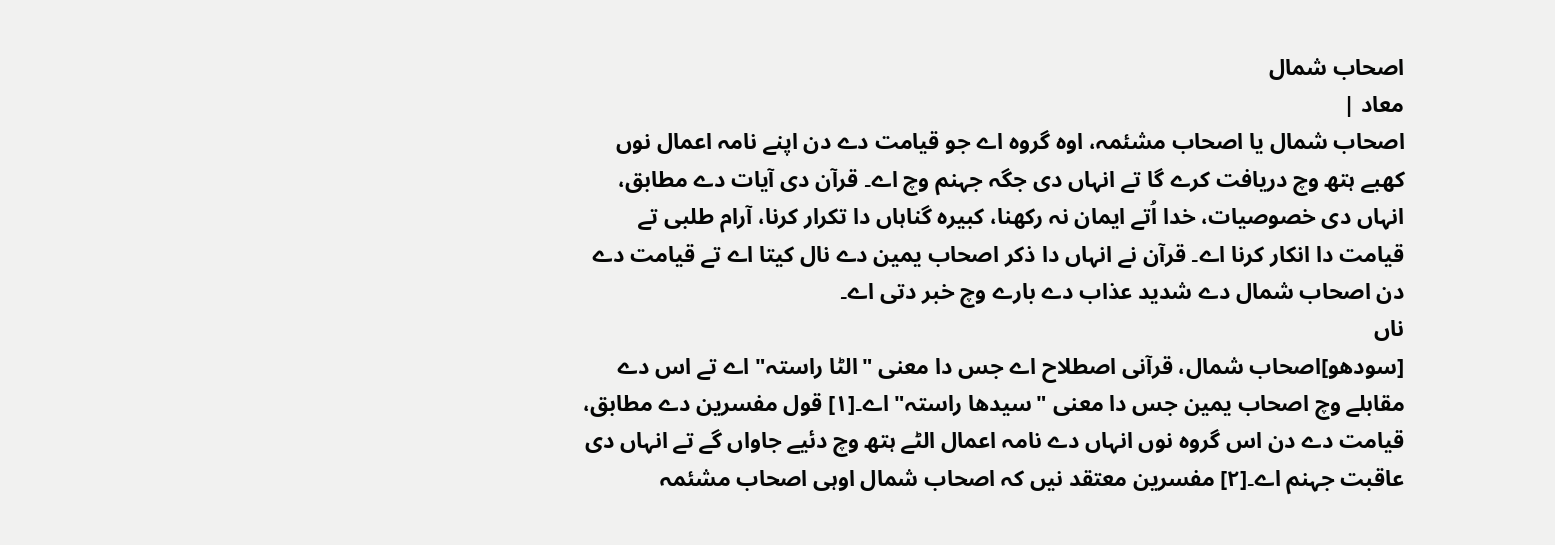اصحاب شمال
معاد |
اصحاب شمال یا اصحاب مشئمہ، اوہ گروہ اے جو قیامت دے دن اپنے نامہ اعمال نوں کھبے ہتھ وچ دریافت کرے گا تے انہاں دی جگہ جہنم وچ اے۔ قرآن دی آیات دے مطابق، انہاں دی خصوصیات، خدا اُتے ایمان نہ رکھنا، کبیرہ گناہاں دا تکرار کرنا، آرام طلبی تے قیامت دا انکار کرنا اے۔ قرآن نے انہاں دا ذکر اصحاب یمین دے نال کيتا اے تے قیامت دے دن اصحاب شمال دے شدید عذاب دے بارے وچ خبر دتی اے۔
ناں
[سودھو]اصحاب شمال، قرآنی اصطلاح اے جس دا معنی "الٹا راستہ" اے تے اس دے مقابلے وچ اصحاب یمین جس دا معنی "سیدھا راستہ" اے۔[۱] قول مفسرین دے مطابق، قیامت دے دن اس گروہ نوں انہاں دے نامہ اعمال الٹے ہتھ وچ دئیے جاواں گے تے انہاں دی عاقبت جہنم اے۔[۲] مفسرین معتقد نيں کہ اصحاب شمال اوہی اصحاب مشئمہ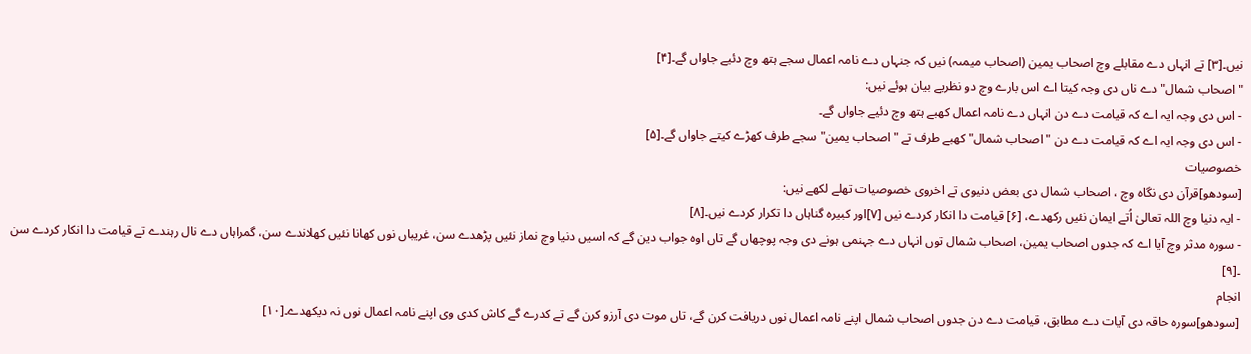نيں۔[۳] تے انہاں دے مقابلے وچ اصحاب یمین (اصحاب میمںہ) نيں کہ جنہاں دے نامہ اعمال سجے ہتھ وچ دئیے جاواں گے۔[۴]
"اصحاب شمال" دے ناں دی وجہ کيتا اے اس بارے وچ دو نظریے بیان ہوئے نيں:
- اس دی وجہ ایہ اے کہ قیامت دے دن انہاں دے نامہ اعمال کھبے ہتھ وچ دئیے جاواں گے۔
- اس دی وجہ ایہ اے کہ قیامت دے دن "اصحاب شمال" کھبے طرف تے "اصحاب یمین" سجے طرف کھڑے کيتے جاواں گے۔[۵]
خصوصیات
[سودھو]قرآن دی نگاہ وچ ، اصحاب شمال دی بعض دنیوی تے اخروی خصوصیات تھلے لکھے نيں:
- ایہ دنیا وچ اللہ تعالیٰ اُتے ایمان نئيں رکھدے، [۶] قیامت دا انکار کردے نيں [۷]اور کبیرہ گناہاں دا تکرار کردے نيں۔[۸]
- سورہ مدثر وچ آیا اے کہ جدوں اصحاب یمین، اصحاب شمال توں انہاں دے جہنمی ہونے دی وجہ پوچھاں گے تاں اوہ جواب دین گے کہ اسيں دنیا وچ نماز نئيں پڑھدے سن، غریباں نوں کھانا نئيں کھلاندے سن، گمراہاں دے نال رہندے تے قیامت دا انکار کردے سن ۔[۹]
انجام
[سودھو]سورہ حاقہ دی آیات دے مطابق، قیامت دے دن جدوں اصحاب شمال اپنے نامہ اعمال نوں دریافت کرن گے، تاں موت دی آرزو کرن گے تے کدرے گے کاش کدی وی اپنے نامہ اعمال نوں نہ دیکھدے۔[۱۰]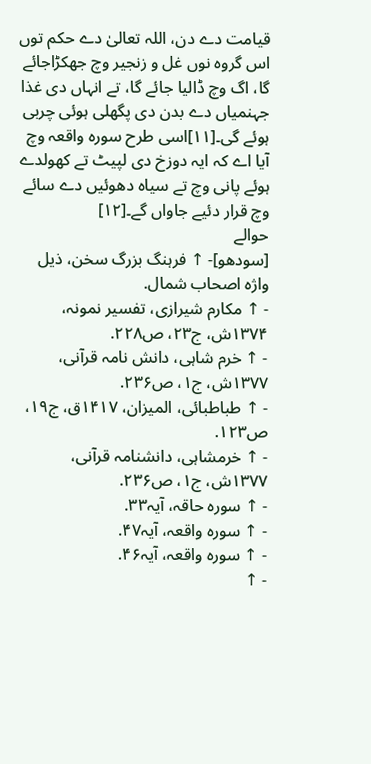قیامت دے دن، اللہ تعالیٰ دے حکم توں اس گروہ نوں غل و زنجیر وچ جھکڑاجائے گا، اگ وچ ڈالیا جائے گا، تے انہاں دی غذا جہنمیاں دے بدن دی پگھلی ہوئی چربی ہوئے گی۔[۱۱]اسی طرح سورہ واقعہ وچ آیا اے کہ ایہ دوزخ دی لپیٹ تے کھولدے ہوئے پانی وچ تے سیاہ دھوئيں دے سائے وچ قرار دئیے جاواں گے۔[۱۲]
حوالے
[سودھو]- ↑ فرہنگ بزرگ سخن، ذیل واژه اصحاب شمال.
- ↑ مکارم شیرازی، تفسیر نمونہ، ۱۳٧۴ش، ج۲۳، ص۲۲۸.
- ↑ خرم شاہی، دانش نامہ قرآنی، ۱۳٧٧ش، ج۱، ص۲۳۶.
- ↑ طباطبائی، المیزان، ۱۴۱٧ق، ج۱۹، ص۱۲۳.
- ↑ خرمشاہی، دانشنامہ قرآنی، ۱۳٧٧ش، ج۱، ص۲۳۶.
- ↑ سوره حاقہ، آیہ۳۳.
- ↑ سوره واقعہ، آیہ۴٧.
- ↑ سوره واقعہ، آیہ۴۶.
- ↑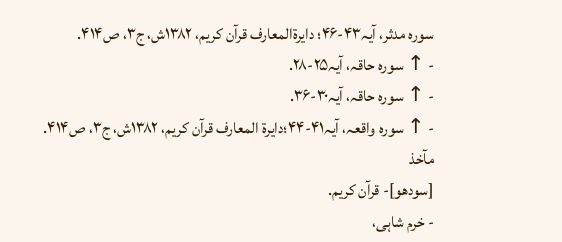سوره مدثر، آیہ۴۳-۴۶؛ دایرةالمعارف قرآن کریم، ۱۳۸۲ش، ج۳، ص۴۱۴.
- ↑ سوره حاقہ، آیہ۲۵-۲۸.
- ↑ سوره حاقہ، آیہ۳۰-۳۶.
- ↑ سوره واقعہ، آیہ۴۱-۴۴؛دایرة المعارف قرآن کریم، ۱۳۸۲ش، ج۳، ص۴۱۴.
مآخذ
[سودھو]- قرآن کریم.
- خرم شاہی،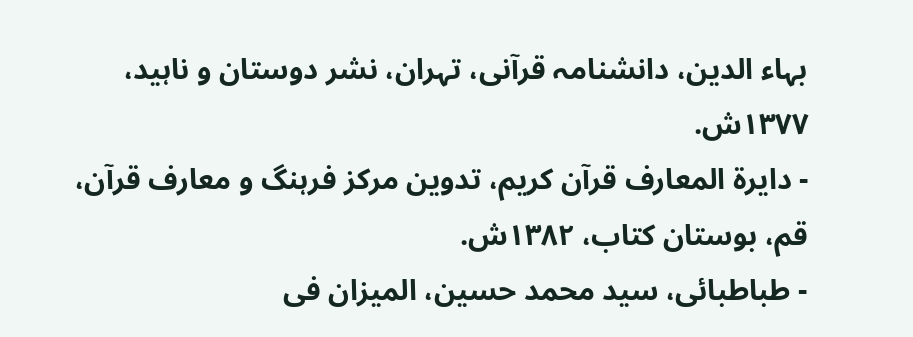بہاء الدین، دانشنامہ قرآنی، تہران، نشر دوستان و ناہید، ۱۳٧٧ش.
- دایرة المعارف قرآن کریم، تدوین مرکز فرہنگ و معارف قرآن، قم، بوستان کتاب، ۱۳۸۲ش.
- طباطبائی، سید محمد حسین، المیزان فی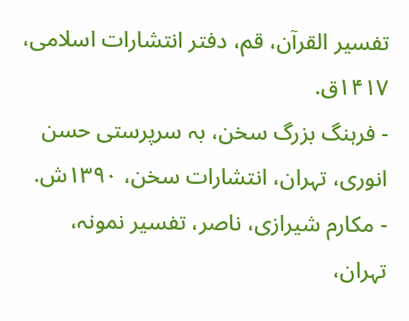تفسیر القرآن، قم، دفتر انتشارات اسلامی، ۱۴۱٧ق.
- فرہنگ بزرگ سخن، بہ سرپرستی حسن انوری، تہران، انتشارات سخن، ۱۳۹۰ش.
- مکارم شیرازی، ناصر، تفسیر نمونہ، تہران،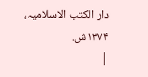دار الکتب الاسلامیہ، ۱۳٧۴ش.
|